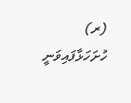(ރ) ހުށަހަޅާފައިވަނީ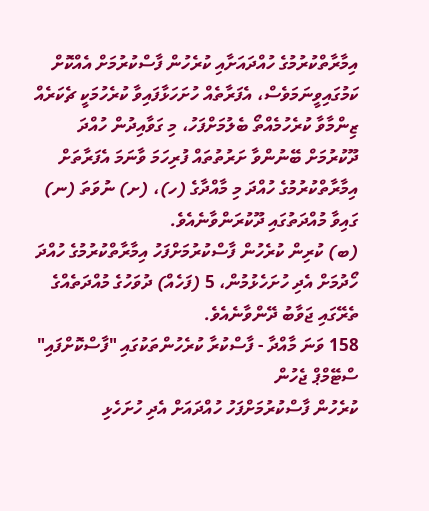އިމާރާތްކުރުމުގެ ހުއްދައަށާއި ކުރެހުން ފާސްކުރުމަށް އެއްކޮށް ކަމުގައިވީނަމަވެސް، އެފަރާތެއް ހުށަހަޅާފައިވާ ކުރެހުމަކީ ޗެކަރެއް ޒިންމާވާ ކުރެހުމެއްތޯ ބެލުމަށްފަހު، މި ގަވާއިދުން ހުއްދަ ދޫކުރުމަށް ބޭނުންވާ ށަރުތުތައް ފުރިހަމަ ވާނަމަ އެފަރާތަށް އިމާރާތްކުރުމުގެ ހުއްދަ މި މާއްދާގެ (ހ)، (ށ) ނުވަތަ (ނ) ގައިވާ މުއްދަތުގައި ދޫކުރަންވާނެއެވެ.
(ބ) ކުރިން ކުރެހުން ފާސްކުރުމަށްފަހު އިމާރާތްކުރުމުގެ ހުއްދަ ހޯދުމަށް އެދި ހުށަހެޅުމުން، 5 (ފަހެއް) ދުވަހުގެ މުއްދަތެއްގެ ތެރޭގައި ޖަވާބު ދޭންވާނެއެވެ.
158 ވަނަ މާއްދާ - ފާސްކުރާ ކުރެހުންތަކުގައި "ފާސްކޮށްފައި" ސްޓޭމްޕް ޖެހުން
ކުރެހުން ފާސްކުރުމަށްފަހު ހުއްދައަށް އެދި ހުށަހެޅި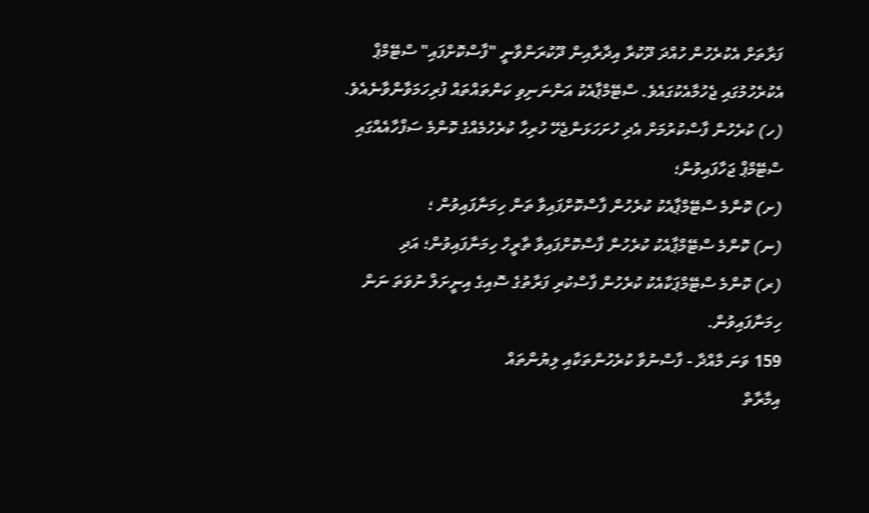ފަރާތަށް އެކުރެހުން ހުއްދަ ދޫކުރާ އިދާރާއިން ދޫކުރަންވާނީ "ފާސްކޮށްފައި" ސްޓޭމްޕް އެކުރެހުމުގައި ޖެހުމާއެކުގައެވެ. ސްޓޭމްޕާއެކު އަންނަނިވި ކަންތައްތައް ފުރިހަމަވާންވާނެއެވެ.
(ހ) ކުރެހުން ފާސްކުރުމަށް އެދި ހުށަހަޅަންޖެހޭ ހުރިހާ ކުރެހުމެއްގެ ކޮންމެ ސަފްހާއެއްގައި ސްޓޭމްޕް ޖަހާފައިވުން؛
(ށ) ކޮންމެ ސްޓޭމްޕާއެކު ކުރެހުން ފާސްކޮށްފައިވާ ތަން ހިމަނާފައިވުން ؛
(ނ) ކޮންމެ ސްޓޭމްޕާއެކު ކުރެހުން ފާސްކޮށްފައިވާ ތާރީހް ހިމަނާފައިވުން؛ އަދި
(ރ) ކޮންމެ ސްޓޭމްޕަކާއެކު ކުރެހުން ފާސްކުރި ފަރާތުގެ ސޮއިގެ އިނީށަލް ނުވަތަ ނަން ހިމަނާފައިވުން.
159 ވަނަ މާއްދާ - ފާސްނުވާ ކުރެހުންތަކާއި ލިޔުންތައް
އިމާރާތް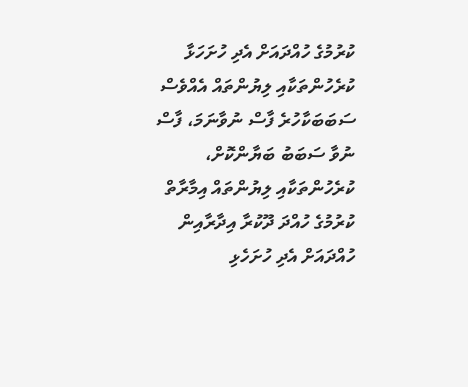ކުރުމުގެ ހުއްދައަށް އެދި ހުށަހަޅާ ކުރެހުންތަކާއި ލިޔުންތައް އެއްވެސް ސަބަބަކާހުރެ ފާސް ނުވާނަމަ، ފާސް ނުވާ ސަބަބު ބަޔާންކޮށް، ކުރެހުންތަކާއި ލިޔުންތައް އިމާރާތް ކުރުމުގެ ހުއްދަ ދޫކުރާ އިދާރާއިން ހުއްދައަށް އެދި ހުށަހެޅި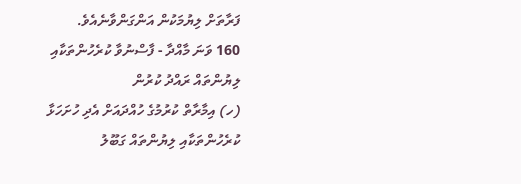ފަރާތަށް ލިޔުމަކުން އަންގަންވާނެއެވެ.
160 ވަނަ މާއްދާ - ފާސްނުވާ ކުރެހުންތަކާއި ލިޔުންތައް ރައްދު ކުރުން
(ހ) އިމާރާތް ކުރުމުގެ ހުއްދައަށް އެދި ހުށަހަޅާ ކުރެހުންތަކާއި ލިޔުންތައް ގަބޫލު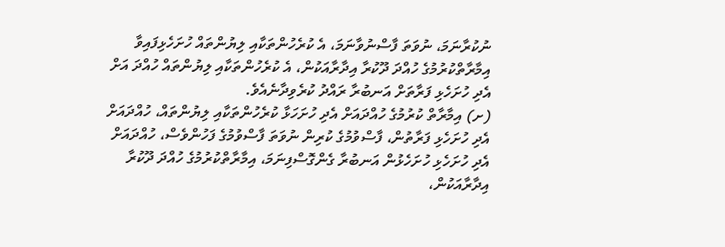ނުކުރާނަމަ، ނުވަތަ ފާސްނުވާނަމަ، އެ ކުރެހުންތަކާއި ލިޔުންތައް ހުށަހެޅިފައިވާ އިމާރާތްކުރުމުގެ ހުއްދަ ދޫކުރާ އިދާރާއަކުން، އެ ކުރެހުންތަކާއި ލިޔުންތައް ހުއްދަ އަށް އެދި ހުށަހެޅި ފަރާތަށް އަނބުރާ ރައްދު ކުރެވިދާނެއެވެ.
(ށ) އިމާރާތް ކުރުމުގެ ހުއްދައަށް އެދި ހުށަހަޅާ ކުރެހުންތަކާއި ލިޔުންތައް، ހުއްދައަށް އެދި ހުށަހެޅި ފަރާތުން، ފާސްވުމުގެ ކުރިން ނުވަތަ ފާސްވުމުގެ ފަހުންވެސް، ހުއްދައަށް އެދި ހުށަހެޅި ހުށަހެޅުން އަނބުރާ ގެންގޮސްފިނަމަ، އިމާރާތްކުރުމުގެ ހުއްދަ ދޫކުރާ އިދާރާއަކުން،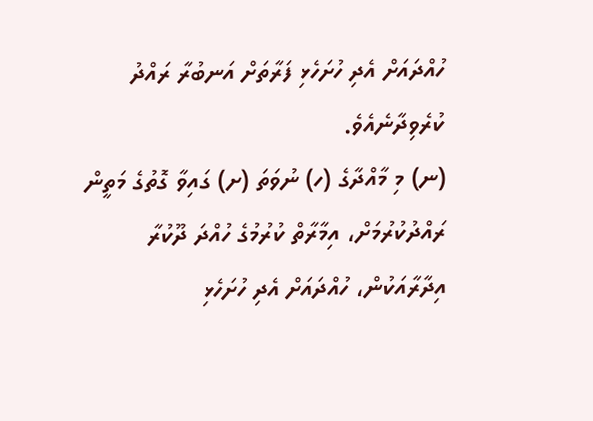ހުއްދައަށް އެދި ހުށަހެޅި ފަރާތަށް އަނބުރާ ރައްދު ކުރެވިދާނެއެވެ.
(ނ) މި މާއްދާގެ (ހ) ނުވަތަ (ށ) ގައިވާ ގޮތުގެ މަތީން ރައްދުކުރުމަށް، އިމާރާތް ކުރުމުގެ ހުއްދަ ދޫކުރާ އިދާރާއަކުން، ހުއްދައަށް އެދި ހުށަހެޅި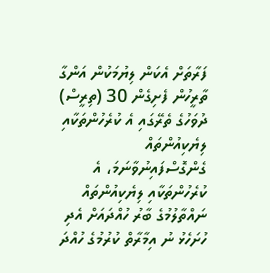ފަރާތަށް އެކަން ލިޔުމަކުން އަންގާ ތާރީހުން ފެށިގެން 30 (ތިރީސް) ދުވަހުގެ ތެރޭގައި އެ ކުރެހުންތަކާއި ލިޔެކިއުންތައް ގެންގޮސްފައިނުވާނަމަ، އެ ކުރެހުންތަކާއި ލިޔެކިއުންތައް ނައްތާލުމުގެ ބާރު ހުއްދައަށް އެދި ހުށަހެޅު ނު އިމާރާތް ކުރުމުގެ ހުއްދަ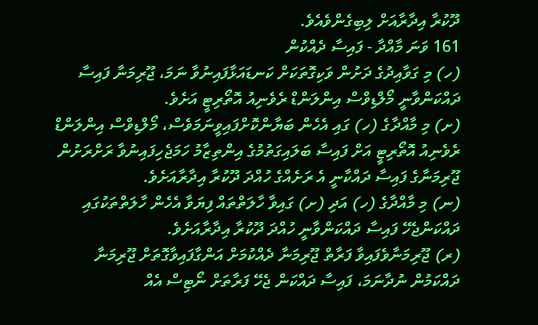ދޫކުރާ އިދާރާއަށް ލިބިގެންވެއެވެ.
161 ވަނަ މާއްދާ - ފައިސާ ދެއްކުން
(ހ) މި ގަވާއިދުގެ ދަށުން ވަކިގޮތަކަށް ކަނޑައަޅާފައިނުވާ ނަމަ، ޖޫރިމަނާ ފައިސާ ދައްކަންވާނީ މޯލްޑިވްސް އިންލަންޑް ރެވެނިއު އޮތޯރިޓީ އަށެވެ.
(ށ) މި މާއްދާގެ (ހ) ގައި އެހެން ބަޔާންކޮށްފައިވީނަމަވެސް، މޯލްޑިވްސް އިންލަންޑް ރެވެނިއު އޮތޯރިޓީ އަށް ފައިސާ ބަލައިގަތުމުގެ އިންތިޒާމު ހަމަޖެހިފައިނުވާ ރަށްރަށުން ޖޫރިމަނާގެ ފައިސާ ދައްކާނީ އެ ރަށެއްގެ ހުއްދަ ދޫކުރާ އިދާރާއަށެވެ.
(ނ) މި މާއްދާގެ (ހ) އަދި (ށ) ގައިވާ ހާލަތްތައް ފިޔަވާ އެހެން ހާލަތްތަކުގައި ދައްކަންޖެހޭ ފައިސާ ދައްކަންވާނީ ހުއްދަ ދޫކުރާ އިދާރާއަށެވެ.
(ރ) ޖޫރިމަނާވެފައިވާ ފަރާތް ޖޫރިމަނާ ދެއްކުމަށް އަންގާފައިވާގޮތަށް ޖޫރިމަނާ ދައްކަމުން ނުދާނަމަ، ފައިސާ ދައްކަން ޖެހޭ ފަރާތަށް ނޯޓިސް އެއް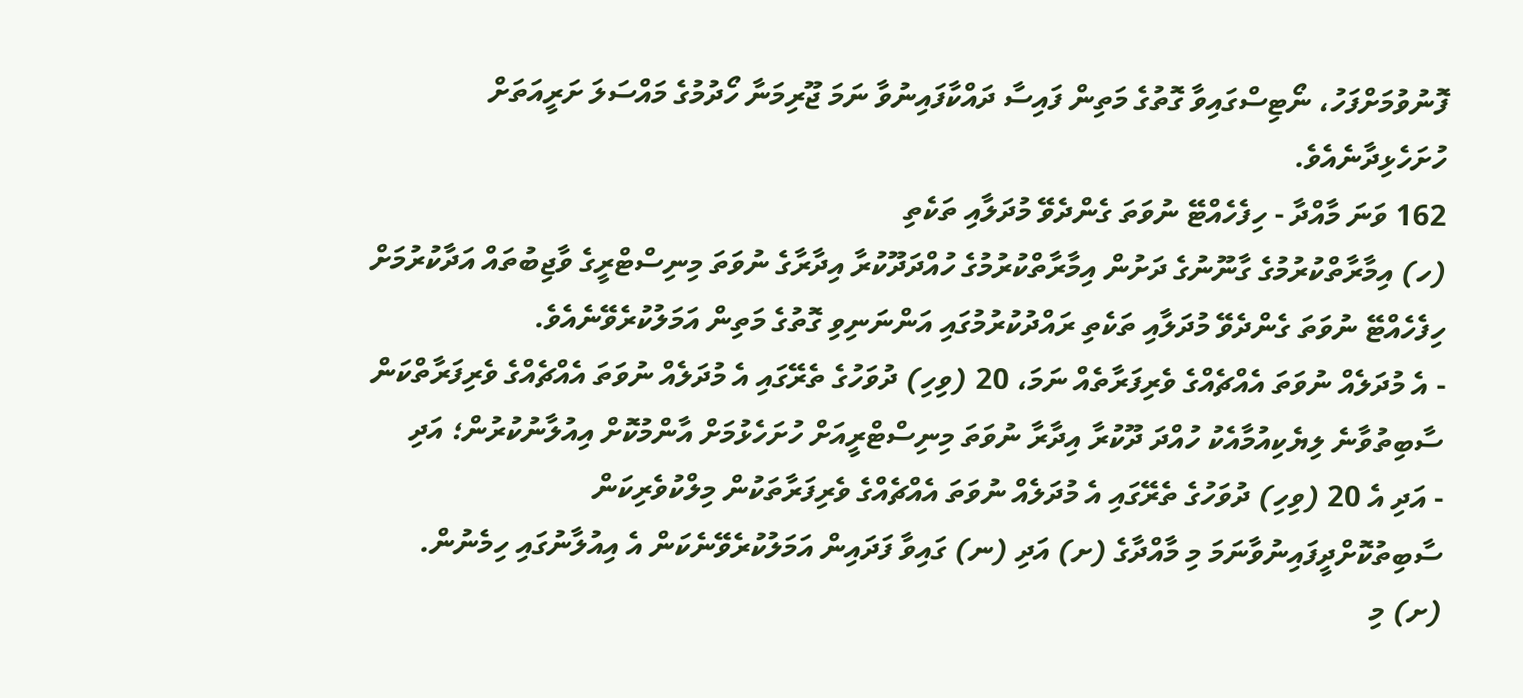ފޮނުވުމަށްފަހު، ނޯޓިސްގައިވާ ގޮތުގެ މަތިން ފައިސާ ދައްކާފައިނުވާ ނަމަ ޖޫރިމަނާ ހޯދުމުގެ މައްސަލަ ށަރީއަތަށް ހުށަހެޅިދާނެއެވެ.
162 ވަނަ މާއްދާ - ހިފެހެއްޓޭ ނުވަތަ ގެންދެވޭ މުދަލާއި ތަކެތި
(ހ) އިމާރާތްކުރުމުގެ ގާނޫނުގެ ދަށުން އިމާރާތްކުރުމުގެ ހުއްދަދޫކުރާ އިދާރާގެ ނުވަތަ މިނިސްޓްރީގެ ވާޖިބުތައް އަދާކުރުމަށް ހިފެހެއްޓޭ ނުވަތަ ގެންދެވޭ މުދަލާއި ތަކެތި ރައްދުކުރުމުގައި އަންނަނިވި ގޮތުގެ މަތިން އަމަލުކުރެވޭނެއެވެ.
- އެ މުދަލެއް ނުވަތަ އެއްޗެއްގެ ވެރިފަރާތެއް ނަމަ، 20 (ވިހި) ދުވަހުގެ ތެރޭގައި އެ މުދަލެއް ނުވަތަ އެއްޗެއްގެ ވެރިފަރާތްކަން ސާބިތުވާނެ ލިޔެކިއުމާއެކު ހުއްދަ ދޫކުރާ އިދާރާ ނުވަތަ މިނިސްޓްރީއަށް ހުށަހެޅުމަށް އާންމުކޮށް އިއުލާނުކުރުން؛ އަދި
- އަދި އެ 20 (ވިހި) ދުވަހުގެ ތެރޭގައި އެ މުދަލެއް ނުވަތަ އެއްޗެއްގެ ވެރިފަރާތަކުން މިލްކުވެރިކަން ސާބިތުކޮށްދީފައިނުވާނަމަ މި މާއްދާގެ (ށ) އަދި (ނ) ގައިވާ ފަދައިން އަމަލުކުރެވޭނެކަން އެ އިއުލާނުގައި ހިމެނުން.
(ށ) މި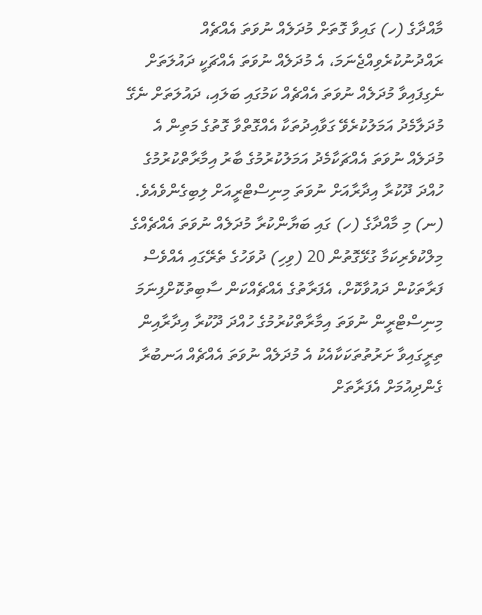މާއްދާގެ (ހ) ގައިވާ ގޮތަށް މުދަލެއް ނުވަތަ އެއްޗެއް ރައްދުނުކުރެވިއްޖެނަމަ، އެ މުދަލެއް ނުވަތަ އެއްޗަކީ ދައުލަތަށް ނެގިފައިވާ މުދަލެއް ނުވަތަ އެއްޗެއް ކަމުގައި ބަލައި، ދައުލަތަށް ނެގޭ މުދަލާމެދު އަމަލުކުރެވޭ ގަވާއިދުތަކާ އެއްގޮތްވާ ގޮތުގެ މަތިން އެ މުދަލެއް ނުވަތަ އެއްޗަކާމެދު އަމަލުކުރުމުގެ ބާރު އިމާރާތްކުރުމުގެ ހުއްދަ ދޫކުރާ އިދާރާއަށް ނުވަތަ މިނިސްޓްރީއަށް ލިބިގެންވެއެވެ.
(ނ) މި މާއްދާގެ (ހ) ގައި ބަޔާންކުރާ މުދަލެއް ނުވަތަ އެއްޗެއްގެ މިލްކުވެރިކަމާ ގުޅޭގޮތުން 20 (ވިހި) ދުވަހުގެ ތެރޭގައި އެއްވެސް ފަރާތަކުން ދައުވާކޮށް، އެފަރާތުގެ އެއްޗެއްކަން ސާބިތުކޮށްފިނަމަ މިނިސްޓްރީން ނުވަތަ އިމާރާތްކުރުމުގެ ހުއްދަ ދޫކުރާ އިދާރާއިން ތިރީގައިވާ ށަރުތުތަކަކާއެކު އެ މުދަލެއް ނުވަތަ އެއްޗެއް އަނބުރާ ގެންދިއުމަށް އެފަރާތަށް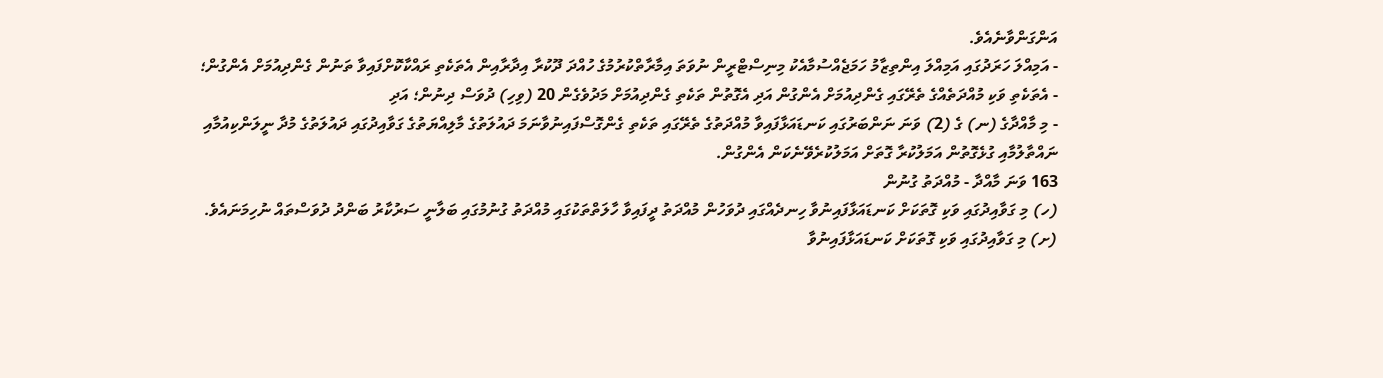އަންގަންވާނެއެވެ.
- އަމިއްލަ ހަރަދުގައި އަމިއްލަ އިންތިޒާމު ހަމަޖެއްސުމާއެކު މިނިސްޓްރީން ނުވަތަ އިމާރާތްކުރުމުގެ ހުއްދަ ދޫކުރާ އިދާރާއިން އެތަކެތި ރައްކާކޮށްފައިވާ ތަނުން ގެންދިއުމަށް އެންގުން؛
- އެތަކެތި ވަކި މުއްދަތެއްގެ ތެރޭގައި ގެންދިއުމަށް އެންގުން އަދި އެގޮތުން ތަކެތި ގެންދިއުމަށް މަދުވެގެން 20 (ވިހި) ދުވަސް ދިނުން؛ އަދި
- މި މާއްދާގެ (ނ) ގެ (2) ވަނަ ނަންބަރުގައި ކަނޑައަޅާފައިވާ މުއްދަތުގެ ތެރޭގައި ތަކެތި ގެންގޮސްފައިނުވާނަމަ ދައުލަތުގެ މާލިއްޔަތުގެ ގަވާއިދުގައި ދައުލަތުގެ މުދާ ނީލަންކިއުމާއި ނައްތާލުމާއި ގުޅެގޮތުން އަމަލުކުރާ ގޮތަށް އަމަލުކުރެވޭނެކަން އެންގުން.
163 ވަނަ މާއްދާ - މުއްދަތު ގުނުން
(ހ) މި ގަވާއިދުގައި ވަކި ގޮތަކަށް ކަނޑައަޅާފައިނުވާ ހިނދެއްގައި ދުވަހުން މުއްދަތު ދީފައިވާ ހާލަތްތަކުގައި މުއްދަތު ގުނުމުގައި ބަލާނީ ސަރުކާރު ބަންދު ދުވަސްތައް ނުހިމަނައެވެ.
(ށ) މި ގަވާއިދުގައި ވަކި ގޮތަކަށް ކަނޑައަޅާފައިނުވާ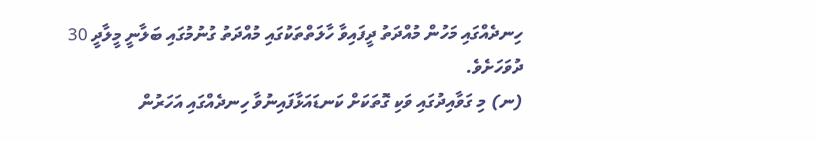ހިނދެއްގައި މަހުން މުއްދަތު ދީފައިވާ ހާލަތްތަކުގައި މުއްދަތު ގުނުމުގައި ބަލާނީ މީލާދީ 30 ދުވަހަށެވެ.
(ނ) މި ގަވާއިދުގައި ވަކި ގޮތަކަށް ކަނޑައަޅާފައިނުވާ ހިނދެއްގައި އަހަރުން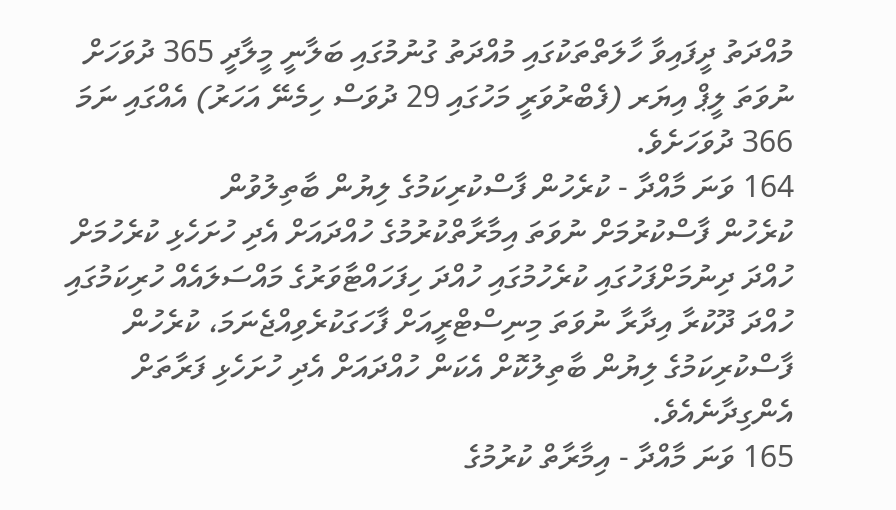މުއްދަތު ދީފައިވާ ހާލަތްތަކުގައި މުއްދަތު ގުނުމުގައި ބަލާނީ މީލާދީ 365 ދުވަހަށް ނުވަތަ ލީޕް އިޔަރ (ފެބްރުވަރީ މަހުގައި 29 ދުވަސް ހިމެނޭ އަހަރު) އެއްގައި ނަމަ 366 ދުވަހަށެވެ.
164 ވަނަ މާއްދާ - ކުރެހުން ފާސްކުރިކަމުގެ ލިޔުން ބާތިލުވުން
ކުރެހުން ފާސްކުރުމަށް ނުވަތަ އިމާރާތްކުރުމުގެ ހުއްދައަށް އެދި ހުށަހެޅި ކުރެހުމަށް ހުއްދަ ދިނުމަށްފަހުގައި ކުރެހުމުގައި ހުއްދަ ހިފަހައްޓާވަރުގެ މައްސަލައެއް ހުރިކަމުގައި ހުއްދަ ދޫކުރާ އިދާރާ ނުވަތަ މިނިސްޓްރީއަށް ފާހަގަކުރެވިއްޖެނަމަ، ކުރެހުން ފާސްކުރިކަމުގެ ލިޔުން ބާތިލުކޮށް އެކަން ހުއްދައަށް އެދި ހުށަހެޅި ފަރާތަށް އެންގިދާނެއެވެ.
165 ވަނަ މާއްދާ - އިމާރާތް ކުރުމުގެ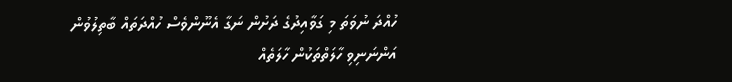ހުއްދަ ނުވަތަ މި ގަވާއިދުގެ ދަށުން ނަގާ އެނޫންވެސް ހުއްދަތައް ބާތިލުވުން
އަންނަނިވި ހާލަތްތަކުން ހާލަތެއް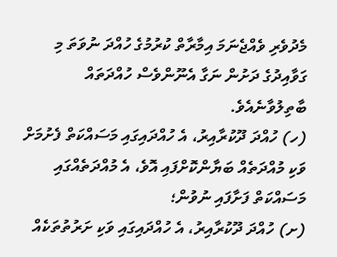މެދުވެރި ވެއްޖެނަމަ އިމާރާތް ކުރުމުގެ ހުއްދަ ނުވަތަ މި ގަވާއިދުގެ ދަށުން ނަގާ އެނޫންވެސް ހުއްދަތައް ބާތިލުވާނެއެވެ.
(ހ) ހުއްދަ ދޫކުރާއިރު، އެ ހުއްދައިގައި މަސައްކަތް ފެށުމަށް ވަކި މުއްދަތެއް ބަޔާންކޮށްފައި އޮވެ، އެ މުއްދަތެއްގައި މަސައްކަތް ފަށާފައި ނުވުން؛
(ށ) ހުއްދަ ދޫކުރާއިރު، އެ ހުއްދައިގައި ވަކި ށަރުތުތަކެއް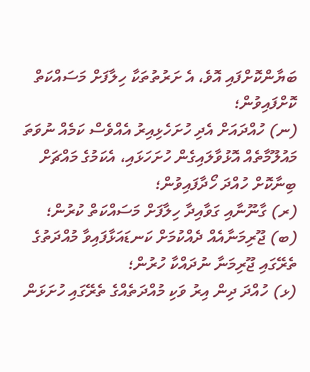ބަޔާންކޮށްފައި އޮވެ، އެ ށަރުތުތަކާ ހިލާފަށް މަސައްކަތް ކޮށްފައިވުން؛
(ނ) ހުއްދައަށް އެދި ހުށަހެޅިއިރު އެއްވެސް ކަމެއް ނުވަތަ މައުލޫމާތެއް އޮޅުވާލައިގެން ހުށަހަޅައި، އެކަމުގެ މައްޗަށް ބިނާކޮށް ހުއްދަ ހޯދާފައިވުން؛
(ރ) ގާނޫނާއި ގަވާއިދާ ހިލާފަށް މަސައްކަތް ކުރުން؛
(ބ) ޖޫރިމަނާއެއް ދެއްކުމަށް ކަނޑައަޅާފައިވާ މުއްދަތުގެ ތެރޭގައި ޖޫރިމަނާ ނުދައްކާ ހުރުން؛
(ޅ) ހުއްދަ ދިން އިރު ވަކި މުއްދަތެއްގެ ތެރޭގައި ހުށަޅަން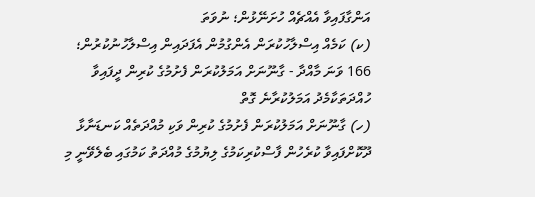އަންގާފައިވާ އެއްޗެއް ހުށަނޭޅުން؛ ނުވަތަ
(ކ) ކަމެއް އިސްލާހުކުރަން އެންގުމުން އެފަދައިން އިސްލާހުނުކުރުން؛
166 ވަނަ މާއްދާ - ގާނޫނަށް އަމަލުކުރަން ފެށުމުގެ ކުރިން ދީފައިވާ ހުއްދަތަކާމެދު އަމަލުކުރާނެ ގޮތް
(ހ) ގާނޫނަށް އަމަލުކުރަން ފެށުމުގެ ކުރިން ވަކި މުއްދަތެއް ކަނޑަނާޅާ ދޫކޮށްފައިވާ ކުރެހުން ފާސްކުރިކަމުގެ ލިޔުމުގެ މުއްދަތު ކަމުގައި ބެލެވޭނީ މި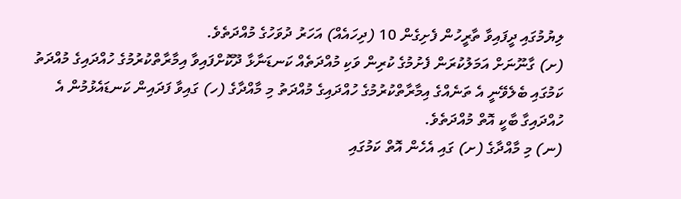ލިޔުމުގައި ދީފައިވާ ތާރީހުން ފެށިގެން 10 (ދިހައެއް) އަހަރު ދުވަހުގެ މުއްދަތެވެ.
(ށ) ގާނޫނަށް އަމަލުކުރަން ފެށުމުގެ ކުރިން ވަކި މުއްދަތެއް ކަނޑަނާޅާ ދޫކޮށްފައިވާ އިމާރާތްކުރުމުގެ ހުއްދައިގެ މުއްދަތު ކަމުގައި ބެލެވޭނީ އެ ތަނެއްގެ އިމާރާތްކުރުމުގެ ހުއްދައިގެ މުއްދަތު މި މާއްދާގެ (ހ) ގައިވާ ފަދައިން ކަނޑައެޅުމުން އެ ހުއްދައިގާ ބާކީ އޮތް މުއްދަތެވެ.
(ނ) މި މާއްދާގެ (ށ) ގައި އެހެން އޮތް ކަމުގައި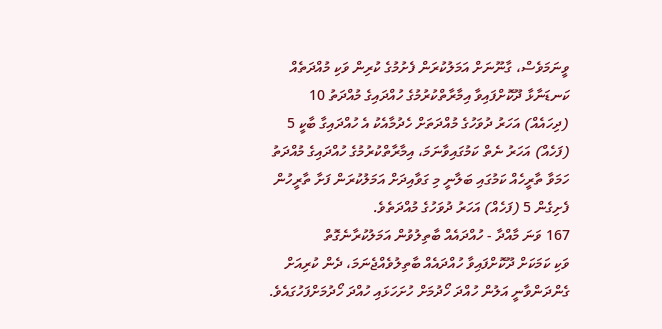ވީނަމަވެސް، ގާނޫނަށް އަމަލުކުރަން ފެށުމުގެ ކުރިން ވަކި މުއްދަތެއް ކަނޑަނާޅާ ދޫކޮށްފައިވާ އިމާރާތްކުރުމުގެ ހުއްދައިގެ މުއްދަތު 10 (ދިހައެއް) އަހަރު ދުވަހުގެ މުއްދަތަށް ހެދުމާއެކު އެ ހުއްދައިގާ ބާކީ 5 (ފަހެއް) އަހަރު ނެތް ކަމުގައިވާނަމަ، އިމާރާތްކުރުމުގެ ހުއްދައިގެ މުއްދަތު ހަމަވާ ތާރީހެއް ކަމުގައި ބަލާނީ މި ގަވާއިދަށް އަމަލުކުރަން ފަށާ ތާރީހުން ފެށިގެން 5 (ފަހެއް) އަހަރު ދުވަހުގެ މުއްދަތެވެ.
167 ވަނަ މާއްދާ - ހުއްދައެއް ބާތިލުވުން އަމަލުކުރާނެގޮތް
ވަކި ކަމަކަށް ދޫކޮށްފައިވާ ހުއްދައެއް ބާތިލުވެއްޖެނަމަ، ދެން ކުރިއަށް ގެންދަންވާނީ އަލުން ހުއްދަ ހޯދުމަށް ހުށަހަޅައި ހުއްދަ ހޯދުމަށްފަހުގައެވެ.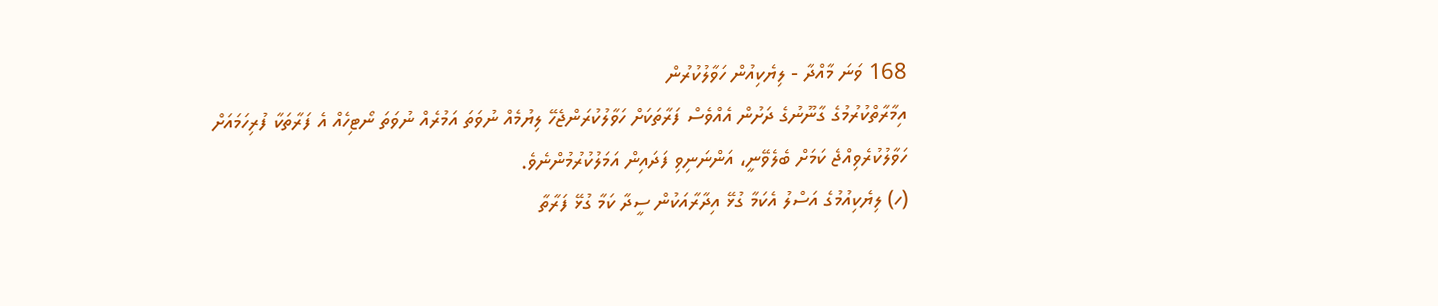168 ވަނަ މާއްދާ - ލިޔެކިއުން ހަވާލުކުރުން
އިމާރާތްކުރުމުގެ ގާނޫނުގެ ދަށުން އެއްވެސް ފަރާތަކަށް ހަވާލުކުރަންޖެހޭ ލިޔުމެއް ނުވަތަ އަމުރެއް ނުވަތަ ނޯޓިހެއް އެ ފަރާތަކާ ފުރިހަމައަށް ހަވާލުކުރެވިއްޖެ ކަމަށް ބެލެވޭނީ، އަންނަނިވި ފަދައިން އަމަލުކުރުމުންނެވެ.
(ހ) ލިޔެކިއުމުގެ އަސްލު އެކަމާ ގުޅޭ އިދާރާއަކުން ސީދާ ކަމާ ގުޅޭ ފަރާތާ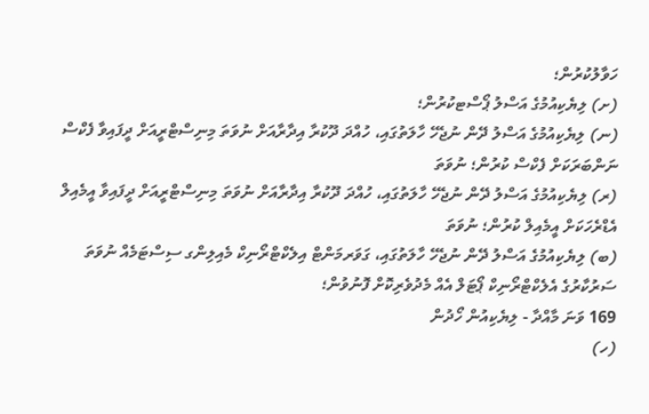ހަވާލުކުރުން؛
(ށ) ލިޔެކިއުމުގެ އަސްލު ޕޯސްޓކުރުން؛
(ނ) ލިޔެކިއުމުގެ އަސްލު ދޭން ނުޖެހޭ ހާލަތުގައި، ހުއްދަ ދޫކުރާ އިދާރާއަށް ނުވަތަ މިނިސްޓްރީއަށް ދީފައިވާ ފެކްސް ނަންބަރަކަށް ފެކްސް ކުރުން؛ ނުވަތަ
(ރ) ލިޔެކިއުމުގެ އަސްލު ދޭން ނުޖެހޭ ހާލަތުގައި، ހުއްދަ ދޫކުރާ އިދާރާއަށް ނުވަތަ މިނިސްޓްރީއަށް ދީފައިވާ އީމެއިލް އެޑްރެހަކަށް އީމެއިލް ކުރުން؛ ނުވަތަ
(ބ) ލިޔެކިއުމުގެ އަސްލު ދޭން ނުޖެހޭ ހާލަތުގައި، ގަވަރމަންޓް އިލެކްޓްރޯނިކް މެއިލިންގ ސިސްޓަމެއް ނުވަތަ ސަރުކާރުގެ އެލެކްޓްރޯނިކް ޕޯޓަލް އެއް މެދުވެރިކޮށް ފޮނުވުން؛
169 ވަނަ މާއްދާ - ލިޔެކިއުން ހޯދުން
(ހ)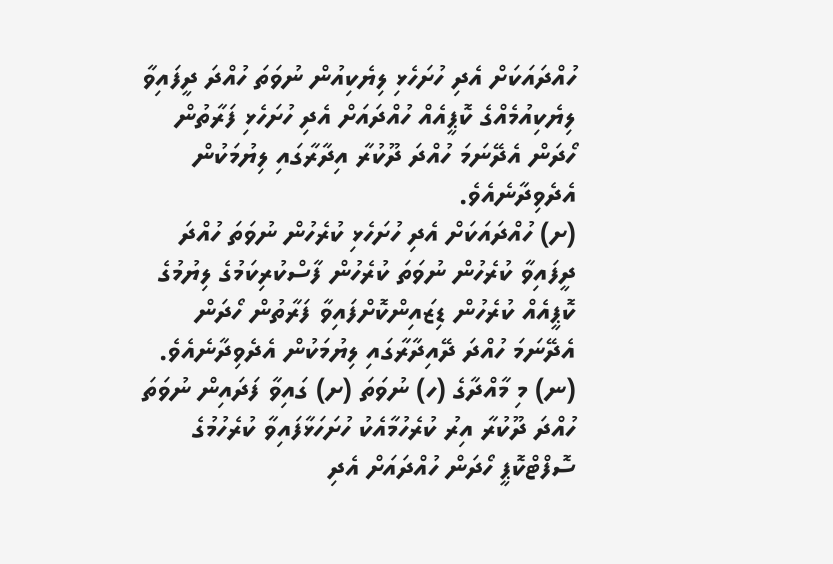ހުއްދައަކަށް އެދި ހުށަހެޅި ލިޔެކިއުން ނުވަތަ ހުއްދަ ދީފައިވާ ލިޔެކިއުމެއްގެ ކޮޕީއެއް ހުއްދައަށް އެދި ހުށަހެޅި ފަރާތުން ހޯދަން އެދޭނަމަ ހުއްދަ ދޫކުރާ އިދާރާގައި ލިޔުމަކުން އެދެވިދާނެއެވެ.
(ށ) ހުއްދައަކަށް އެދި ހުށަހެޅި ކުރެހުން ނުވަތަ ހުއްދަ ދީފައިވާ ކުރެހުން ނުވަތަ ކުރެހުން ފާސްކުރިކަމުގެ ލިޔުމުގެ ކޮޕީއެއް ކުރެހުން ޑިޒައިންކޮށްފައިވާ ފަރާތުން ހޯދަން އެދޭނަމަ ހުއްދަ ދޭއިދާރާގައި ލިޔުމަކުން އެދެވިދާނެއެވެ.
(ނ) މި މާއްދާގެ (ހ) ނުވަތަ (ށ) ގައިވާ ފަދައިން ނުވަތަ ހުއްދަ ދޫކުރާ އިރު ކުރެހުމާއެކު ހުށަހަޅާފައިވާ ކުރެހުމުގެ ސޮފްޓްކޮޕީ ހޯދަން ހުއްދައަށް އެދި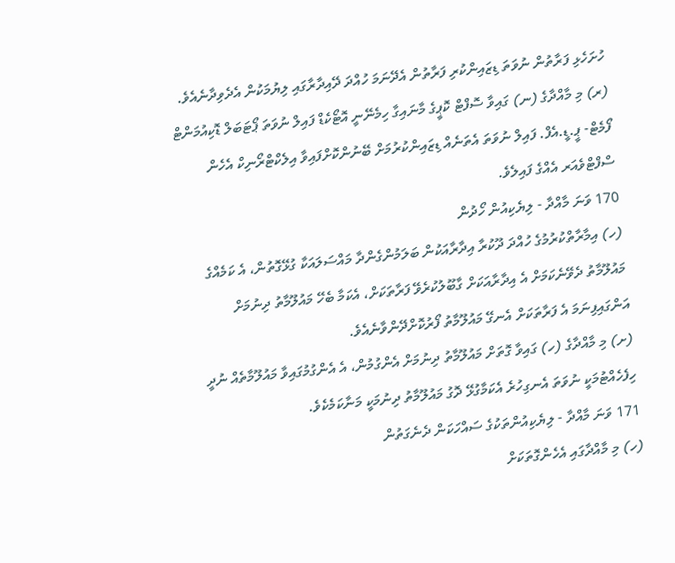ހުށަހެޅި ފަރާތުން ނުވަތަ ޑިޒައިންކުރި ފަރާތުން އެދޭނަމަ ހުއްދަ ދޭއިދާރާގައި ލިޔުމަކުން އެދެވިދާނެއެވެ.
(ރ) މި މާއްދާގެ (ނ) ގައިވާ ސޮފްޓް ކޮޕީގެ މާނައިގާ ހިމެނޭނީ އޮޓޯކެޑް ފައިލް ނުވަތަ ޕޯޓަބަލް ޑޮކިއުމަންޓް ފޯމެޓް- ޕީ.ޑީ.އެފް. ފައިލް ނުވަތަ އެތަނެއް ޑިޒައިންކުރުމަށް ބޭނުންކޮށްފައިވާ އިލެކްޓްރޯނިކް އެހެން ސްފްޓްވެއަރ އެއްގެ ފައިލެވެ.
170 ވަނަ މާއްދާ - ލިޔެކިއުން ހޯދުން
(ހ) އިމާރާތްކުރުމުގެ ހުއްދަ ދޫކުރާ އިދާރާއަކުން ބަލަމުންގެންދާ މައްސަލައަކާ ގުޅޭގޮތުން، އެ ކަމެއްގެ މައުލޫމާތު ދެވޭނެކަމަށް އެ އިދާރާއަކަށް ގާބޫލުކުރެވޭ ފަރާތަކަށް، އެކަމާ ބެހޭ މައުލޫމާތު ދިނުމަށް އަންގައިފިނަމަ އެ ފަރާތަކަށް އެނގޭ މައުލޫމާތު ފޯރުކޮށްދޭންވާނެއެވެ.
(ށ) މި މާއްދާގެ (ހ) ގައިވާ ގޮތަށް މައުލޫމާތު ދިނުމަށް އެންގުމުން، އެ އެންގުމުގައިވާ މައުލޫމާތެއް ނުދީ ހިފެހެއްޓުމަކީ ނުވަތަ އެނގިހުރެ އެކަމާގުޅޭ ދޮގު މައުލޫމާތު ދިނުމަކީ މަނާކަމެކެވެ.
171 ވަނަ މާއްދާ - ލިޔެކިއުންތަކުގެ ސައްހަކަން ދެނެގަތުން
(ހ) މި މާއްދާގައި އެހެންގޮތަކަށް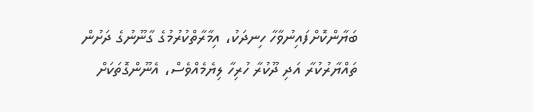ބަޔާންކޮށްފައިނުވާހާ ހިނދަކު، އިމާރާތްކުރުމުގެ ގާނޫނުގެ ދަށުން ތައްޔާރުކުރާ އަދި ދޫކުރާ ހުރިހާ ލިޔެމެއްވެސް، އެނޫންގޮތަކަށް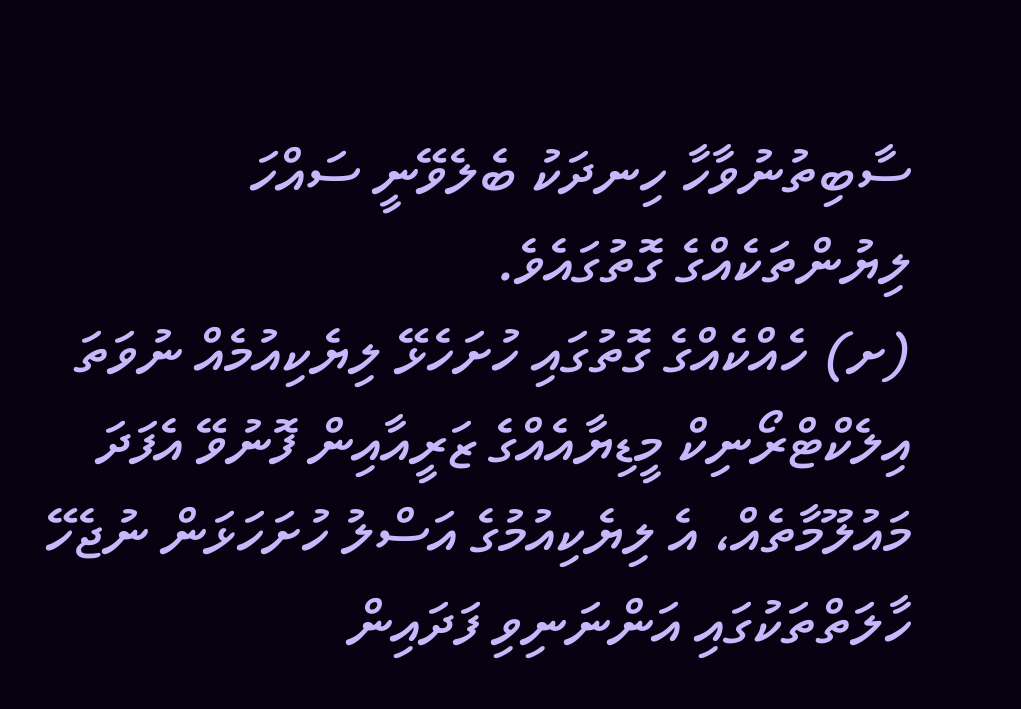ސާބިތުނުވާހާ ހިނދަކު ބެލެވޭނީ ސައްހަ ލިޔުންތަކެއްގެ ގޮތުގައެވެ.
(ށ) ހެއްކެއްގެ ގޮތުގައި ހުށަހެޅޭ ލިޔެކިއުމެއް ނުވަތަ އިލެކްޓްރޯނިކް މީޑިޔާއެއްގެ ޒަރީއާއިން ފޮނުވޭ އެފަދަ މައުލޫމާތެއް، އެ ލިޔެކިއުމުގެ އަސްލު ހުށަހަޅަން ނުޖެހޭ ހާލަތްތަކުގައި އަންނަނިވި ފަދައިން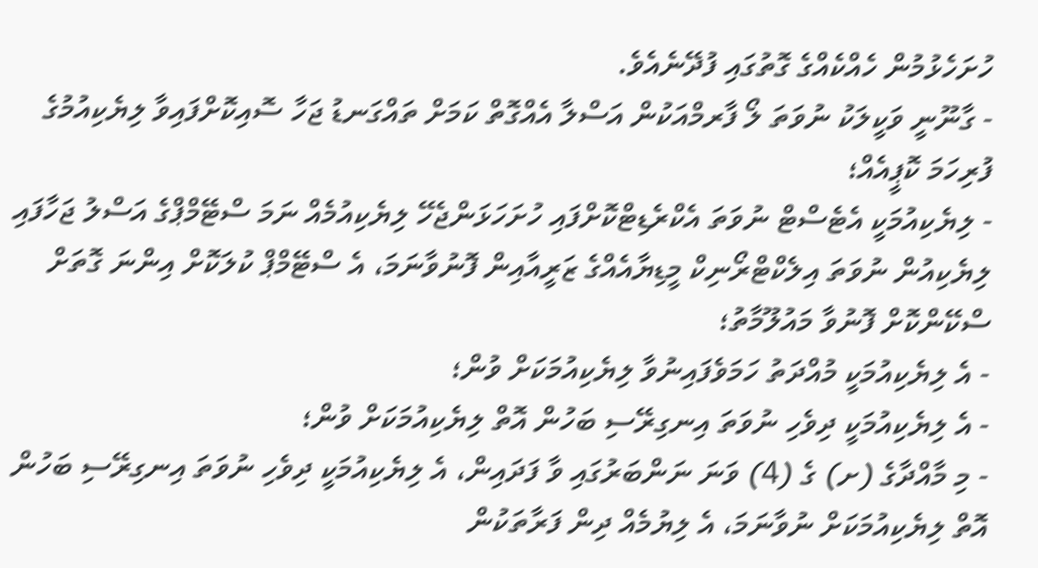ހުށަހެޅުމުން ހެއްކެއްގެ ގޮތުގައި ފުދޭނެއެވެ.
- ގާނޫނީ ވަކީލަކު ނުވަތަ ލޯ ފާރމްއަކުން އަސްލާ އެއްގޮތް ކަމަށް ތައްގަނޑު ޖަހާ ސޮއިކޮށްފައިވާ ލިޔެކިއުމުގެ ފުރިހަމަ ކޮޕީއެއް؛
- ލިޔެކިއުމަކީ އެޓެސްޓް ނުވަތަ އެކްރެޑިޓްކޮށްފައި ހުށަހަޅަންޖެހޭ ލިޔެކިއުމެއް ނަމަ ސްޓޭމްޕްގެ އަސްލު ޖަހާފައި ލިޔެކިއުން ނުވަތަ އިލެކްޓްރޯނިކް މީޑިޔާއެއްގެ ޒަރީއާއިން ފޮނުވާނަމަ، އެ ސްޓޭމްޕް ކުލަކޮށް އިންނަ ގޮތަށް ސްކޭންކޮށް ފޮނުވާ މައުލޫމާތު؛
- އެ ލިޔެކިއުމަކީ މުއްދަތު ހަމަވެފައިނުވާ ލިޔެކިއުމަކަށް ވުން؛
- އެ ލިޔެކިއުމަކީ ދިވެހި ނުވަތަ އިނގިރޭސި ބަހުން އޮތް ލިޔެކިއުމަކަށް ވުން؛
- މި މާއްދާގެ (ށ) ގެ (4) ވަނަ ނަންބަރުގައި ވާ ފަދައިން، އެ ލިޔެކިއުމަކީ ދިވެހި ނުވަތަ އިނގިރޭސި ބަހުން އޮތް ލިޔެކިއުމަކަށް ނުވާނަމަ، އެ ލިޔުމެއް ދިން ފަރާތަކުން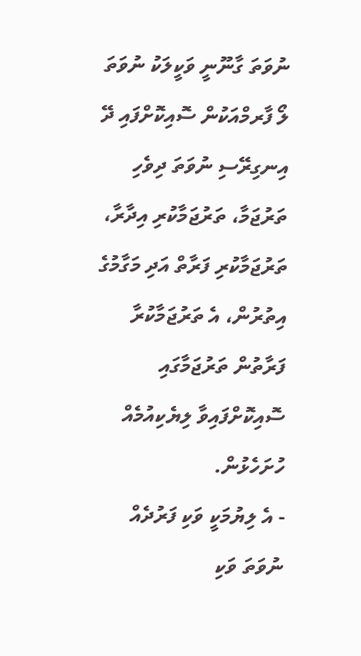ނުވަތަ ގާނޫނީ ވަކީލަކު ނުވަތަ ލޯ ފާރމްއަކުން ސޮއިކޮށްފައި ދޭ އިނގިރޭސި ނުވަތަ ދިވެހި ތަރުޖަމާ، ތަރުޖަމާކުރި އިދާރާ، ތަރުޖަމާކުރި ފަރާތް އަދި މަގާމުގެ އިތުރުން، އެ ތަރުޖަމާކުރާ ފަރާތުން ތަރުޖަމާގައި ސޮއިކޮށްފައިވާ ލިޔެކިއުމެއް ހުށަހެޅުން.
- އެ ލިޔުމަކީ ވަކި ފަރުދެއް ނުވަތަ ވަކި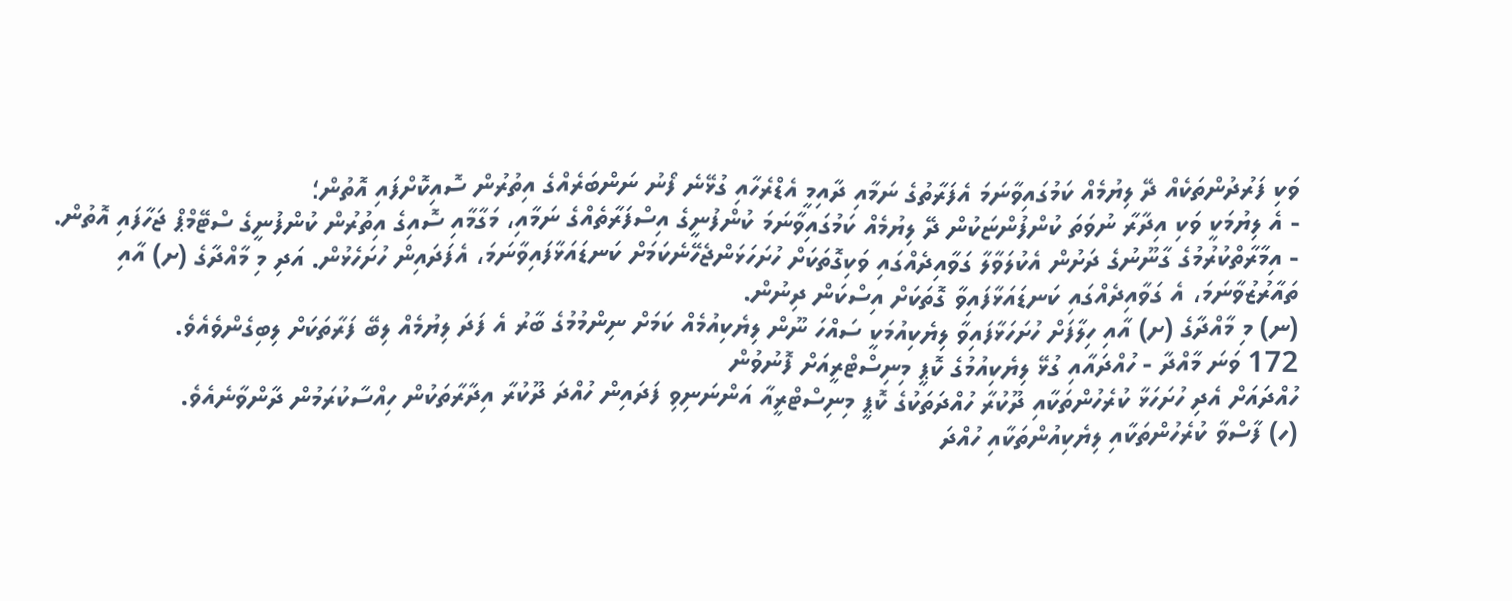ވަކި ފަރުދުންތަކެއް ދޭ ލިޔުމެއް ކަމުގައިވާނަމަ އެފަރާތުގެ ނަމާއި ދާއިމީ އެޑްރެހާއި ގުޅޭނެ ފޯނު ނަންބަރެއްގެ އިތުރުން ސޮއިކޮށްފައި އޮތުން؛
- އެ ލިޔުމަކީ ވަކި އިދާރާ ނުވަތަ ކުންފުންޏަކުން ދޭ ލިޔުމެއް ކަމުގައިވާނަމަ ކުންފުނީގެ އިސްފަރާތެއްގެ ނަމާއި، މަގާމާއި ސޮއިގެ އިތުރުން ކުންފުނީގެ ސްޓޭމްޕް ޖަހާފައި އޮތުން.
- އިމާރާތްކުރުމުގެ ގާނޫނުގެ ދަށުން އެކުލަވާލާ ގަވާއިދެއްގައި ވަކިގޮތަކަށް ހުށަހަޅަންޖެހޭނެކަމަށް ކަނޑައަޅާފައިވާނަމަ، އެފަދައިން ހުށަހެޅުން. އަދި މި މާއްދާގެ (ށ) އާއި ތައާރުޒުވާނަމަ، އެ ގަވާއިދެއްގައި ކަނޑައަޅާފައިވާ ގޮތަކަށް އިސްކަން ދިނުން.
(ނ) މި މާއްދާގެ (ށ) އާއި ހިލާފަށް ހުށަހަޅާފައިވާ ލިޔެކިއުމަކީ ސައްހަ ނޫން ލިޔެކިއުމެއް ކަމަށް ނިންމުމުގެ ބާރު އެ ފަދަ ލިޔުމެއް ލިބޭ ފަރާތަކަށް ލިބިގެންވެއެވެ.
172 ވަނަ މާއްދާ - ހުއްދައާއި ގުޅޭ ލިޔެކިއުމުގެ ކޮޕީ މިނިސްޓްރީއަށް ފޮނުވުން
ހުއްދައަށް އެދި ހުށަހަޅާ ކުރެހުންތަކާއި ދޫކުރާ ހުއްދަތަކުގެ ކޮޕީ މިނިސްޓްރީއާ އަންނަނިވި ފަދައިން ހުއްދަ ދޫކުރާ އިދާރާތަކުން ހިއްސާކުރަމުން ދާންވާނެއެވެ.
(ހ) ފާސްވާ ކުރެހުންތަކާއި ލިޔެކިއުންތަކާއި ހުއްދަ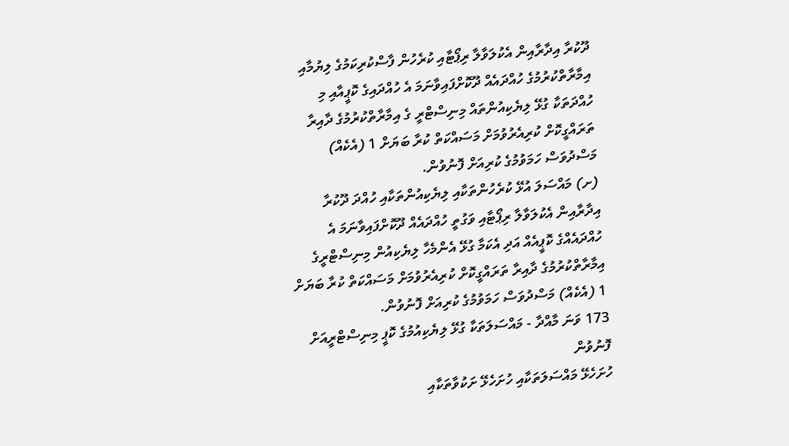ދޫކުރާ އިދާރާއިން އެކުލަވާލާ ރިޕޯޓާއި ކުރެހުން ފާސްކުރިކަމުގެ ލިޔުމާއި އިމާރާތްކުރުމުގެ ހުއްދައެއް ދޫކޮށްފައިވާނަމަ އެ ހުއްދައިގެ ކޮޕީއާއި މި ހުއްދަތަކާ ގުޅޭ ލިޔެކިއުންތައް މިނިސްޓްރީ ގެ އިމާރާތްކުރުމުގެ ދާއިރާ ތަރައްގީކޮށް ކުރިއެރުވުމަށް މަސައްކަތް ކުރާ ބަޔަށް 1 (އެކެއް) މަސްދުވަސް ހަމަވުމުގެ ކުރިއަށް ފޮނުވުން.
(ށ) މައްސަލަ އުޅޭ ކުރެހުންތަކާއި ލިޔެކިއުންތަކާއި ހުއްދަ ދޫކުރާ އިދާރާއިން އެކުލަވާލާ ރިޕޯޓާއި ވަގުތީ ހުއްދައެއް ދޫކޮށްފައިވާނަމަ އެ ހުއްދައެއްގެ ކޮޕީއެއް އަދި އެކަމާ ގުޅޭ އެންމެހާ ލިޔެކިއުން މިނިސްޓްރީގެ އިމާރާތްކުރުމުގެ ދާއިރާ ތަރައްގީކޮށް ކުރިއެރުވުމަށް މަސައްކަތް ކުރާ ބަޔަށް 1 (އެކެއް) މަސްދުވަސް ހަމަވުމުގެ ކުރިއަށް ފޮނުވުން.
173 ވަނަ މާއްދާ - މައްސަލަތަކާ ގުޅޭ ލިޔެކިއުމުގެ ކޮޕީ މިނިސްޓްރީއަށް ފޮނުވުން
ހުށަހެޅޭ މައްސަލަތަކާއި ހުށަހެޅޭ ށަކުވާތަކާއި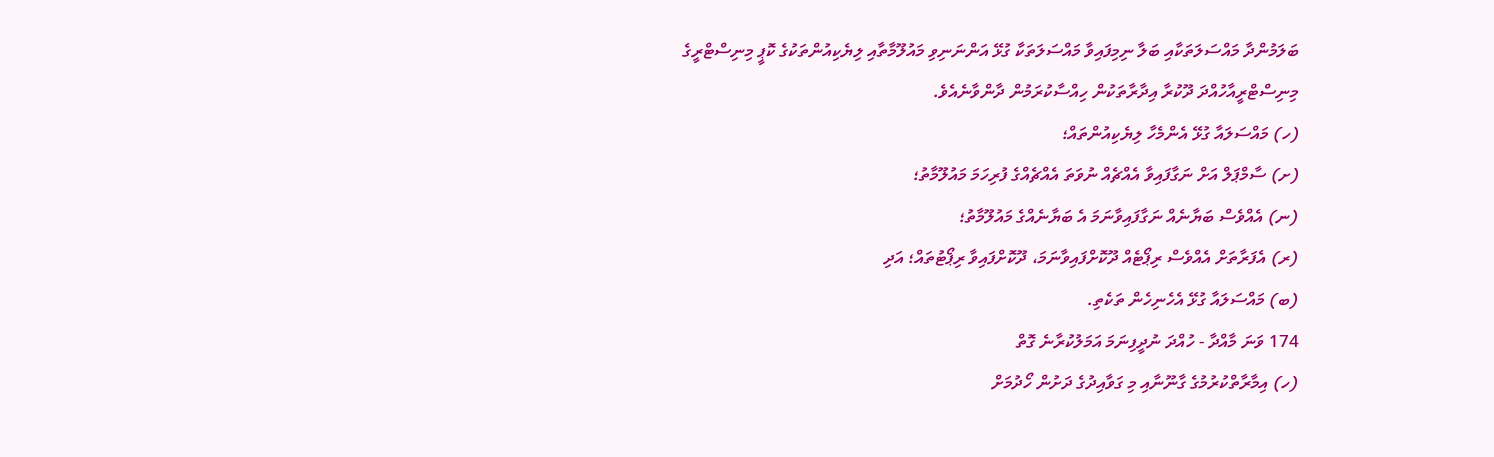ބަލަމުންދާ މައްސަލަތަކާއި ބަލާ ނިމިފައިވާ މައްސަލަތަކާ ގުޅޭ އަންނަނިވި މައުލޫމާތާއި ލިޔެކިއުންތަކުގެ ކޮޕީ މިނިސްޓްރީގެ މިނިސްޓްރީއާހުއްދަ ދޫކުރާ އިދާރާތަކުން ހިއްސާކުރަމުން ދާންވާނެއެވެ.
(ހ) މައްސަލައާ ގުޅޭ އެންމެހާ ލިޔެކިއުންތައް؛
(ށ) ސާމްޕަލް އަށް ނަގާފައިވާ އެއްޗެއް ނުވަތަ އެއްޗެއްގެ ފުރިހަމަ މައުލޫމާތު؛
(ނ) އެއްވެސް ބަޔާނެއް ނަގާފައިވާނަމަ އެ ބަޔާނެއްގެ މައުލޫމާތު؛
(ރ) އެފަރާތަށް އެއްވެސް ރިޕޯޓެއް ދޫކޮށްފައިވާނަމަ، ދޫކޮށްފައިވާ ރިޕޯޓުތައް؛ އަދި
(ބ) މައްސަލައާ ގުޅޭ އެހެނިހެން ތަކެތި.
174 ވަނަ މާއްދާ - ހުއްދަ ނުދީފިނަމަ އަމަލުކުރާނެ ގޮތް
(ހ) އިމާރާތްކުރުމުގެ ގާނޫނާއި މި ގަވާއިދުގެ ދަށުން ހޯދުމަށް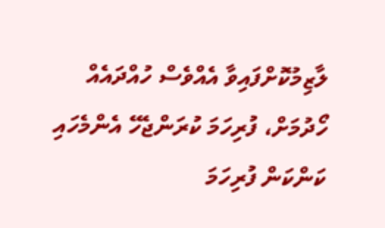ލާޒިމުކޮށްފައިވާ އެއްވެސް ހުއްދައެއް ހޯދުމަށް، ފުރިހަމަ ކުރަންޖެހޭ އެންމެހައި ކަންކަން ފުރިހަމަ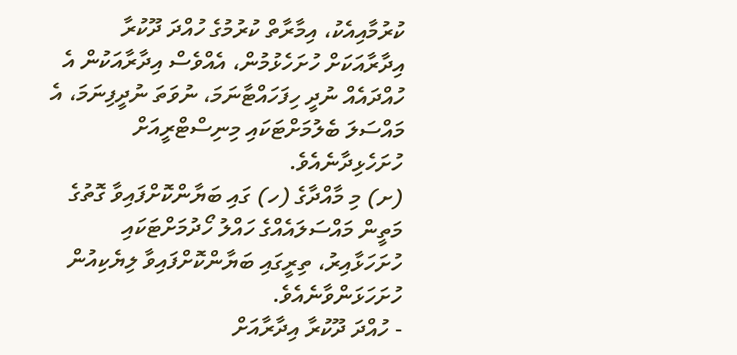ކުރުމާއިއެކު، އިމާރާތް ކުރުމުގެ ހުއްދަ ދޫކުރާ އިދާރާއަކަށް ހުށަހެޅުމުން، އެއްވެސް އިދާރާއަކުން އެ ހުއްދައެއް ނުދީ ހިފަހައްޓާނަމަ، ނުވަތަ ނުދީފިނަމަ، އެ މައްސަލަ ބެލުމަށްޓަކައި މިނިސްޓްރީއަށް ހުށަހެޅިދާނެއެވެ.
(ށ) މި މާއްދާގެ (ހ) ގައި ބަޔާންކޮށްފައިވާ ގޮތުގެ މަތީން މައްސަލައެއްގެ ހައްލު ހޯދުމަށްޓަކައި ހުށަހަޅާއިރު، ތިރީގައި ބަޔާންކޮށްފައިވާ ލިޔެކިއުން ހުށަހަޅަންވާނެއެވެ.
- ހުއްދަ ދޫކުރާ އިދާރާއަށް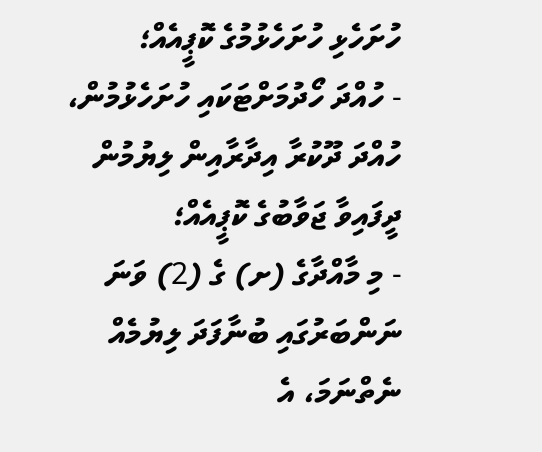ހުށަހެޅި ހުށަހެޅުމުގެ ކޮޕީއެއް؛
- ހުއްދަ ހޯދުމަށްޓަކައި ހުށަހެޅުމުން، ހުއްދަ ދޫކުރާ އިދާރާއިން ލިޔުމުން ދީފައިވާ ޖަވާބުގެ ކޮޕީއެއް؛
- މި މާއްދާގެ (ށ) ގެ (2) ވަނަ ނަންބަރުގައި ބުނާފަދަ ލިޔުމެއް ނެތްނަމަ، އެ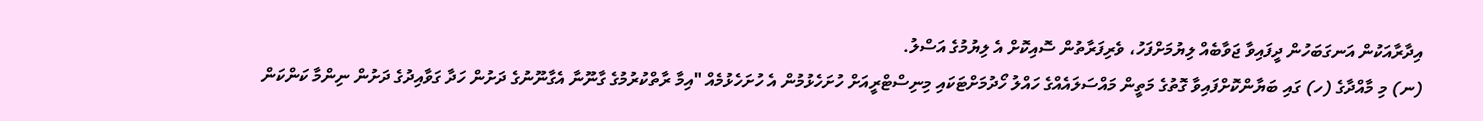އިދާރާއަކުން އަނގަބަހުން ދީފައިވާ ޖަވާބެއް ލިޔުމަށްފަހު، ވެރިފަރާތުން ސޮއިކޮށް އެ ލިޔުމުގެ އަސްލު.
(ނ) މި މާއްދާގެ (ހ) ގައި ބަޔާންކޮށްފައިވާ ގޮތުގެ މަތީން މައްސަލައެއްގެ ހައްލު ހޯދުމަށްޓަކައި މިނިސްޓްރީއަށް ހުށަހެޅުމުން އެ ހުށަހެޅުމެއް "އިމާ ރާތްކުރުމުގެ ގާނޫނާ އެގާނޫނުގެ ދަށުން ހަދާ ގަވާއިދުގެ ދަށުން ނިންމާ ކަންކަން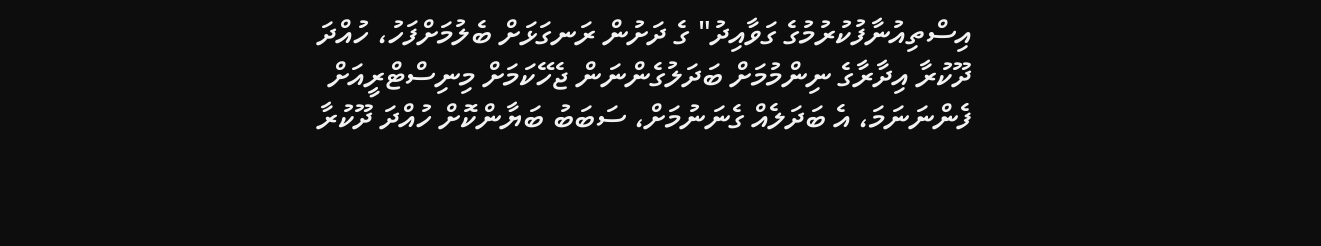އިސްތިއުނާފުކުރުމުގެ ގަވާއިދު" ގެ ދަށުން ރަނގަޅަށް ބެލުމަށްފަހު، ހުއްދަ ދޫކުރާ އިދާރާގެ ނިންމުމަށް ބަދަލުގެންނަން ޖެހޭކަމަށް މިނިސްޓްރީއަށް ފެންނަނަމަ، އެ ބަދަލެއް ގެނަނުމަށް، ސަބަބު ބަޔާންކޮށް ހުއްދަ ދޫކުރާ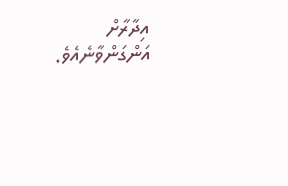އިދާރާށް އަންގަންވާނެއެވެ.